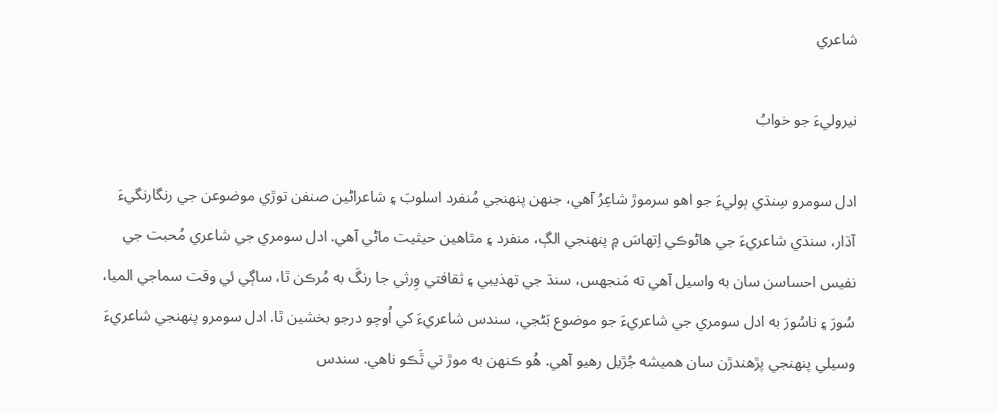شاعري

نيروليءَ جو خوابُ

ادل سومرو سِنڌي ٻوليءَ جو اهو سرموڙ شاعِرُ آهي، جنهن پنهنجي مُنفرد اسلوبَ ۽ شاعراڻين صنفن توڙي موضوعن جي رنگارنگيءَ آڌار، سنڌي شاعريءَ جي هاڻوڪي اِتهاسَ ۾ پنهنجي الڳ، منفرد ۽ مٿاهين حيثيت ماڻي آهي. ادل سومري جي شاعري مُحبت جي نفيس احساسن سان به واسيل آهي ته مَنجھس، سنڌ جي تهذيبي ۽ ثقافتي وِرثي جا رنگَ به مُرڪن ٿا، ساڳي ئي وقت سماجي الميا، سُورَ ۽ ناسُورَ به ادل سومري جي شاعريءَ جو موضوع بَڻجي، سندس شاعريءَ کي اُوچو درجو بخشين ٿا. ادل سومرو پنهنجي شاعريءَ وسيلي پنهنجي پڙهندڙن سان هميشه جُڙيل رهيو آهي. هُو ڪنهن به موڙ تي ٿَڪو ناهي. سندس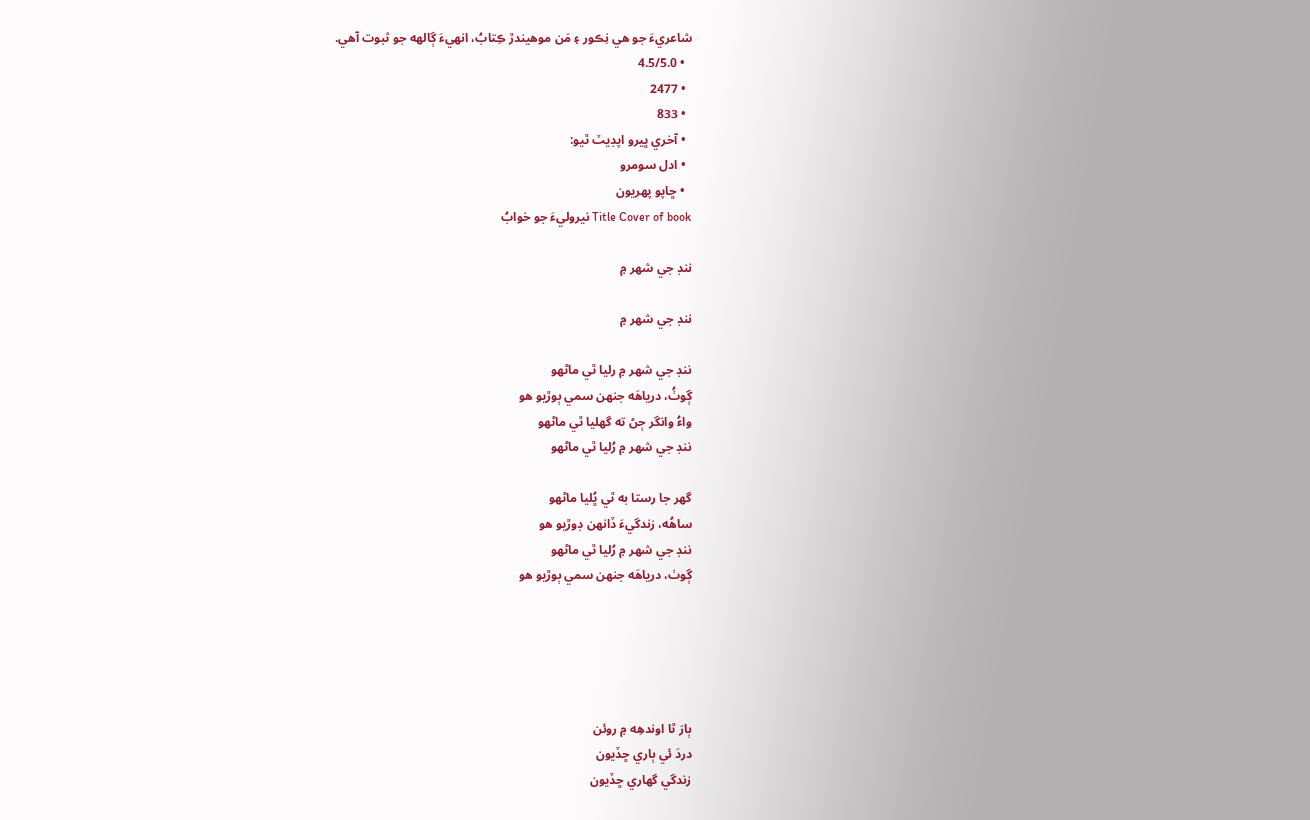شاعريءَ جو هي نِڪور ۽ مَن موهيندڙ ڪِتابُ، انهيءَ ڳالهه جو ثبوت آهي.
  • 4.5/5.0
  • 2477
  • 833
  • آخري ڀيرو اپڊيٽ ٿيو:
  • ادل سومرو
  • ڇاپو پھريون
Title Cover of book نيروليءَ جو خوابُ

ننڊ جي شهر ۾

ننڊ جي شهر ۾

ننڊ جي شهر ۾ رليا ٿي ماڻهو
ڳوٺُ، درياهَه جنهن سمي ٻوڙيو هو
واءُ وانگر ڄڻ ته گهليا ٿي ماڻهو
ننڊ جي شهر ۾ رُليا ٿي ماڻهو

گهر جا رستا به ٿي ڀُليا ماڻهو
ساهُه، زندگيءَ ڏانهن ڊوڙيو هو
ننڊ جي شهر ۾ رُليا ٿي ماڻهو
ڳوٺ، درياهَه جنهن سمي ٻوڙيو هو





ٻارَ ٿا اوندهِه ۾ روئن
دردَ ئي ٻاري ڇڏيون
زندگي گهاري ڇڏيون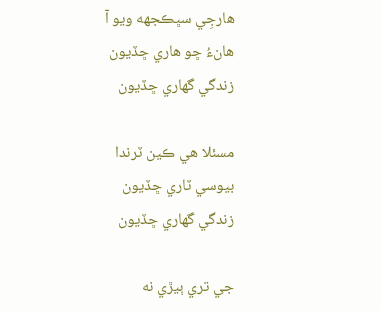هارجِي سڀڪجھه ويو آ
هانءُ ڇو هاري ڇڏيون
زندگي گهاري ڇڏيون

مسئلا هي ڪين ٽرندا
بيوسي ٽاري ڇڏيون
زندگي گهاري ڇڏيون

جي تري ٻيڙي نه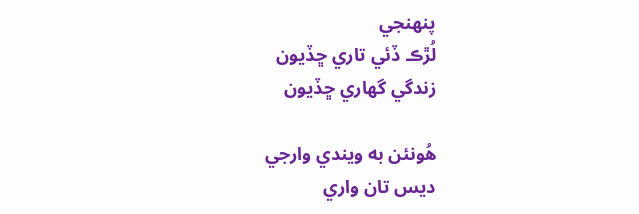پنهنجي
لُڙڪ ڏئي تاري ڇڏيون
زندگي گهاري ڇڏيون

هُونئن به ويندي وارجي
ديس تان واري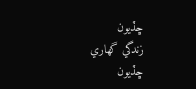ڇڏيون
زندگي گهاري ڇڏيون